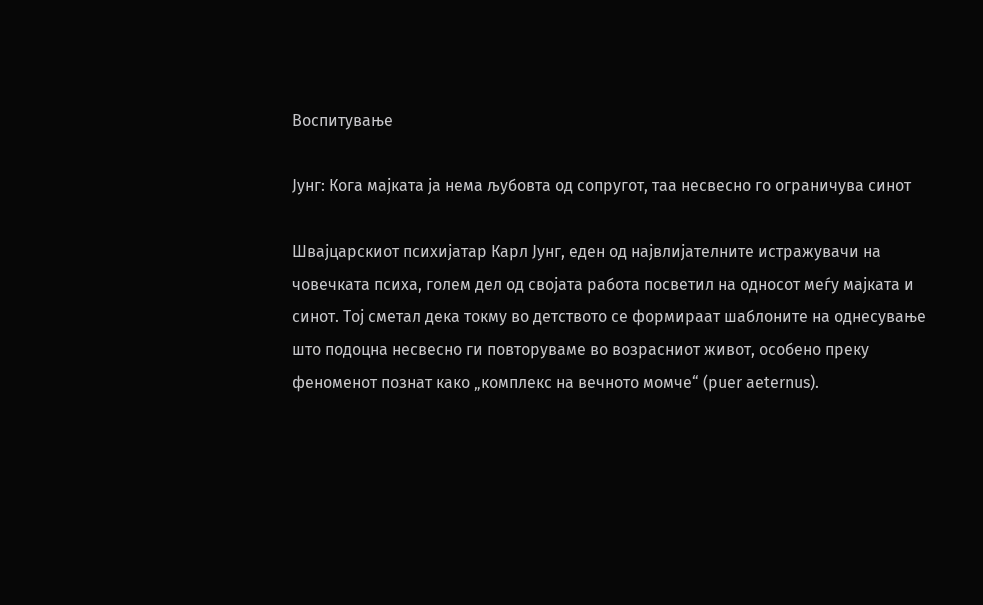Воспитување

Јунг: Кога мајката ја нема љубовта од сопругот, таа несвесно го ограничува синот

Швајцарскиот психијатaр Карл Јунг, еден од највлијателните истражувачи на човечката психа, голем дел од својата работа посветил на односот меѓу мајката и синот. Тој сметал дека токму во детството се формираат шаблоните на однесување што подоцна несвесно ги повторуваме во возрасниот живот, особено преку феноменот познат како „комплекс на вечното момче“ (puer aeternus).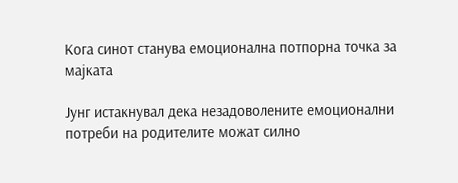Кога синот станува емоционална потпорна точка за мајката

Јунг истакнувал дека незадоволените емоционални потреби на родителите можат силно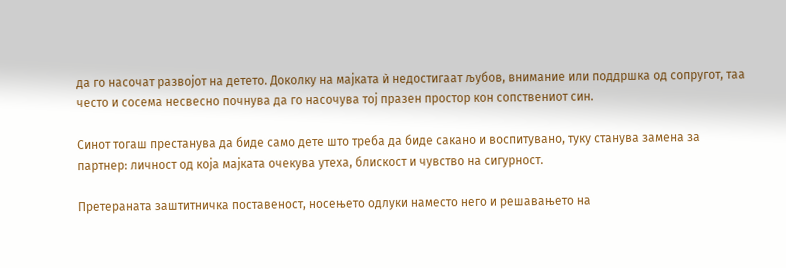да го насочат развојот на детето. Доколку на мајката ѝ недостигаат љубов, внимание или поддршка од сопругот, таа често и сосема несвесно почнува да го насочува тој празен простор кон сопствениот син.

Синот тогаш престанува да биде само дете што треба да биде сакано и воспитувано, туку станува замена за партнер: личност од која мајката очекува утеха, блискост и чувство на сигурност.

Претераната заштитничка поставеност, носењето одлуки наместо него и решавањето на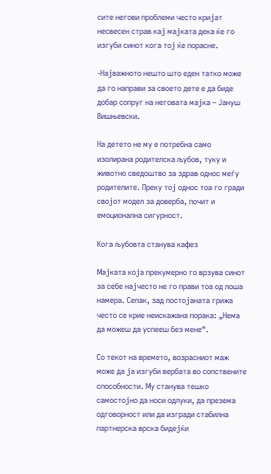сите негови проблеми често кријат несвесен страв кај мајката дека ќе го изгуби синот кога тој ќе порасне.

-Најважното нешто што еден татко може да го направи за своето дете е да биде добар сопруг на неговата мајка – Јануш Вишњевски.

На детето не му е потребна само изолирана родителска љубов, туку и животно сведоштво за здрав однос меѓу родителите. Преку тој однос тоа го гради својот модел за доверба, почит и емоционална сигурност.

Кога љубовта станува кафез

Мајката која прекумерно го врзува синот за себе најчесто не го прави тоа од лоша намера. Сепак, зад постојаната грижа често се крие неискажана порака: „Нема да можеш да успееш без мене“.

Со текот на времето, возрасниот маж може да ја изгуби вербата во сопствените способности. Му станува тешко самостојно да носи одлуки, да презема одговорност или да изгради стабилна партнерска врска бидејќи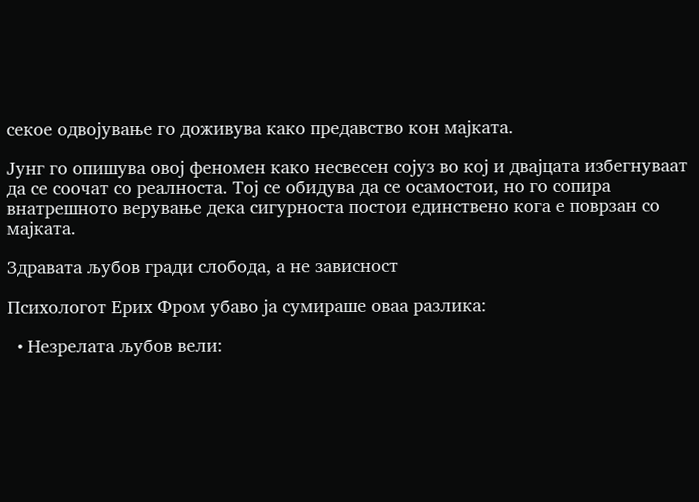секое одвојување го доживува како предавство кон мајката.

Јунг го опишува овој феномен како несвесен сојуз во кој и двајцата избегнуваат да се соочат со реалноста. Тој се обидува да се осамостои, но го сопира внатрешното верување дека сигурноста постои единствено кога е поврзан со мајката.

Здравата љубов гради слобода, а не зависност

Психологот Ерих Фром убаво ја сумираше оваа разлика:

  • Незрелата љубов вели: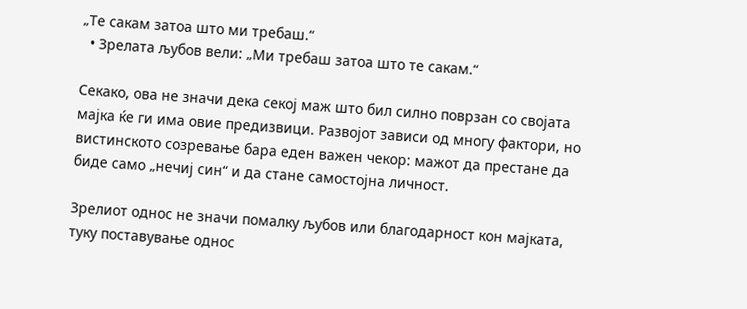„Те сакам затоа што ми требаш.“
  • Зрелата љубов вели: „Ми требаш затоа што те сакам.“

Секако, ова не значи дека секој маж што бил силно поврзан со својата мајка ќе ги има овие предизвици. Развојот зависи од многу фактори, но вистинското созревање бара еден важен чекор: мажот да престане да биде само „нечиј син“ и да стане самостојна личност.

Зрелиот однос не значи помалку љубов или благодарност кон мајката, туку поставување однос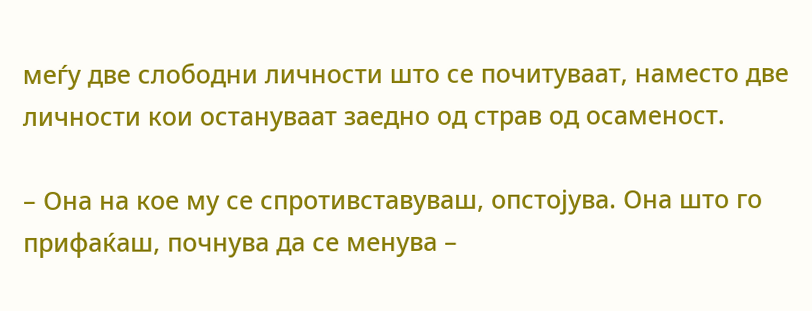меѓу две слободни личности што се почитуваат, наместо две личности кои остануваат заедно од страв од осаменост.

– Она на кое му се спротивставуваш, опстојува. Она што го прифаќаш, почнува да се менува –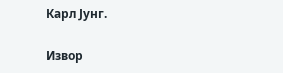Карл Јунг.

Извор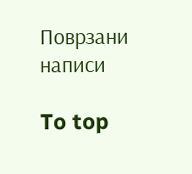Поврзани написи

To top